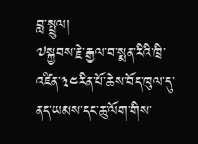བླ་སྤྲུལ།
༧སྐྱབས་རྗེ་རྒྱལ་བ་སྨན་རིའི་ཁྲི་འཛིན་༣༤རིན་པོ་ཆེས་བོད་ཁུལ་དུ་ནད་ཡམས་དང་ཆུ་ལོག་གིས་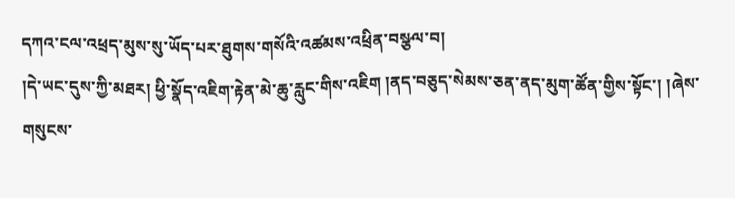དཀའ་ངལ་འཕྲད་མུས་སུ་ཡོད་པར་ཐུགས་གསོའི་འཚམས་འཕྲིན་བསྩལ་བ།
།དེ་ཡང་དུས་ཀྱི་མཐར། ཕྱི་སྣོད་འཇིག་རྟེན་མེ་ཆུ་རླུང་གིས་འཇིག །ནད་བཅུད་སེམས་ཅན་ནད་མུག་ཚོན་གྱིས་སྟོང་། །ཞེས་གསུངས་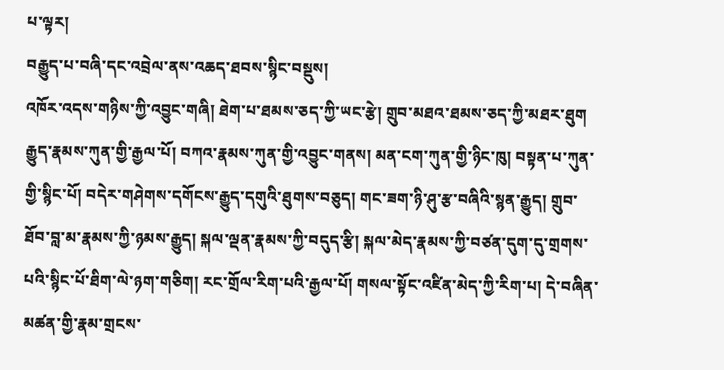པ་ལྟར།
བརྒྱུད་པ་བཞི་དང་འབྲེལ་ནས་འཆད་ཐབས་སྙིང་བསྡུས།
འཁོར་འདས་གཉིས་ཀྱི་འབྱུང་གཞི། ཐེག་པ་ཐམས་ཅད་ཀྱི་ཡང་རྩེ། གྲུབ་མཐའ་ཐམས་ཅད་ཀྱི་མཐར་ཐུག རྒྱུད་རྣམས་ཀུན་གྱི་རྒྱལ་པོ། བཀའ་རྣམས་ཀུན་གྱི་འབྱུང་གནས། མན་ངག་ཀུན་གྱི་ཉིང་ཁུ། བསྟན་པ་ཀུན་གྱི་སྙིང་པོ། བདེར་གཤེགས་དགོངས་རྒྱུད་དགུའི་ཐུགས་བཅུད། གང་ཟག་ཉི་ཤུ་རྩ་བཞིའི་སྙན་རྒྱུད། གྲུབ་ཐོབ་བླ་མ་རྣམས་ཀྱི་ཉམས་རྒྱུད། སྐལ་ལྡན་རྣམས་ཀྱི་བདུད་རྩི། སྐལ་མེད་རྣམས་ཀྱི་བཙན་དུག་དུ་གྲགས་པའི་སྙིང་པོ་ཐིག་ལེ་ཉག་གཅིག། རང་གྲོལ་རིག་པའི་རྒྱལ་པོ། གསལ་སྟོང་འཛིན་མེད་ཀྱི་རིག་པ། དེ་བཞིན་མཚན་གྱི་རྣམ་གྲངས་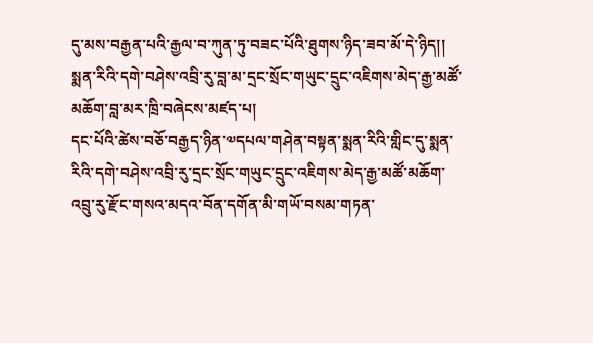དུ་མས་བརྒྱན་པའི་རྒྱལ་བ་ཀུན་ཏུ་བཟང་པོའི་ཐུགས་ཉིད་ཟབ་མོ་དེ་ཉིད།།
སྨན་རིའི་དགེ་བཤེས་འབྲི་རུ་བླ་མ་དྲང་སྲོང་གཡུང་དྲུང་འཇིགས་མེད་རྒྱ་མཚོ་མཆོག་བླ་མར་ཁྲི་བཞེངས་མཛད་པ།
དང་པོའི་ཚེས་བཅོ་བརྒྱད་ཉིན་༧དཔལ་གཤེན་བསྟན་སྨན་རིའི་གླིང་དུ་སྨན་རིའི་དགེ་བཤེས་འབྲི་རུ་དྲང་སྲོང་གཡུང་དྲུང་འཇིགས་མེད་རྒྱ་མཚོ་མཆོག་འབྲུ་རུ་རྫོང་གསའ་མདའ་བོན་དགོན་མི་གཡོ་བསམ་གཏན་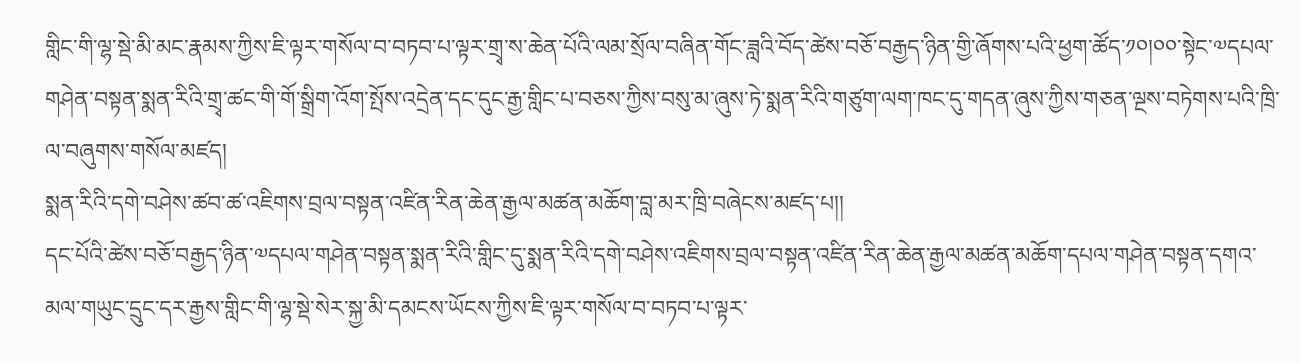གླིང་གི་ལྷ་སྡེ་མི་མང་རྣམས་ཀྱིས་ཇི་ལྟར་གསོལ་བ་བཏབ་པ་ལྟར་གྲྭ་ས་ཆེན་པོའི་ལམ་སྲོལ་བཞིན་གོང་ཟླའི་བོད་ཚེས་བཅོ་བརྒྱད་ཉིན་གྱི་ཞོགས་པའི་ཕྱག་ཚོད་༡༠།༠༠་སྟེང་༧དཔལ་གཤེན་བསྟན་སྨན་རིའི་གྲྭ་ཚང་གི་གོ་སྒྲིག་འོག་སྤོས་འདྲེན་དང་དུང་རྒྱ་གླིང་པ་བཅས་ཀྱིས་བསུ་མ་ཞུས་ཏེ་སྨན་རིའི་གཙུག་ལག་ཁང་དུ་གདན་ཞུས་ཀྱིས་གཅན་ལྔས་བཏེགས་པའི་ཁྲི་ལ་བཞུགས་གསོལ་མཛད།
སྨན་རིའི་དགེ་བཤེས་ཚབ་ཚ་འཇིགས་བྲལ་བསྟན་འཛིན་རིན་ཆེན་རྒྱལ་མཚན་མཆོག་བླ་མར་ཁྲི་བཞེངས་མཛད་པ།།
དང་པོའི་ཚེས་བཅོ་བརྒྱད་ཉིན་༧དཔལ་གཤེན་བསྟན་སྨན་རིའི་གླིང་དུ་སྨན་རིའི་དགེ་བཤེས་འཇིགས་བྲལ་བསྟན་འཛིན་རིན་ཆེན་རྒྱལ་མཚན་མཆོག་དཔལ་གཤེན་བསྟན་དགའ་མལ་གཡུང་དྲུང་དར་རྒྱས་གླིང་གི་ལྷ་སྡེ་སེར་སྐྱ་མི་དམངས་ཡོངས་ཀྱིས་ཇི་ལྟར་གསོལ་བ་བཏབ་པ་ལྟར་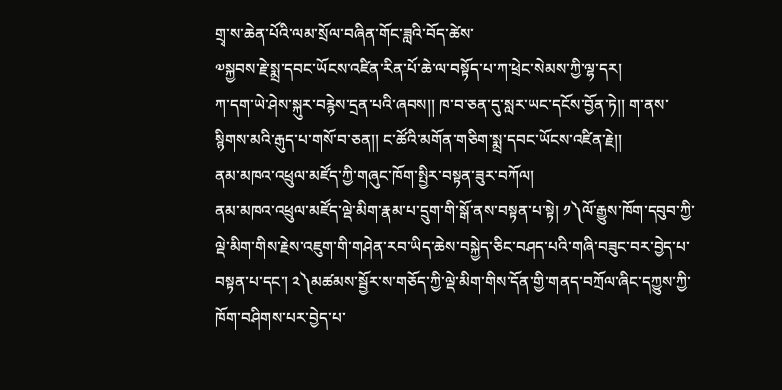གྲྭ་ས་ཆེན་པོའི་ལམ་སྲོལ་བཞིན་གོང་ཟླའི་བོད་ཚེས་
༧སྐྱབས་རྗེ་སྨྲ་དབང་ཡོངས་འཛིན་རིན་པོ་ཆེ་ལ་བསྟོད་པ་ཀ་ཕྲེང་སེམས་ཀྱི་ལྷ་དར།
ཀ་དག་ཡེ་ཤེས་སྐུར་བརྙེས་དྲན་པའི་ཞབས།། ཁ་བ་ཅན་དུ་སླར་ཡང་དངོས་བྱོན་ཏེ།། ག་ནས་སྙིགས་མའི་རྒུད་པ་གསོ་བ་ཅན།། ང་ཚོའི་མགོན་གཅིག་སྨྲ་དབང་ཡོངས་འཛིན་རྗེ།།
ནམ་མཁའ་འཕྲུལ་མཛོད་ཀྱི་གཞུང་ཁོག་སྤྱིར་བསྟན་ཟུར་བཀོལ།
ནམ་མཁའ་འཕྲུལ་མཛོད་ལྡེ་མིག་རྣམ་པ་དྲུག་གི་སྒོ་ནས་བསྟན་པ་སྟེ། ༡༽ལོ་རྒྱུས་ཁོག་དབུབ་ཀྱི་ལྡེ་མིག་གིས་རྗེས་འཇུག་གི་གཤེན་རབ་ཡིད་ཆེས་བསྐྱེད་ཅིང་བཤད་པའི་གཞི་བཟུང་བར་བྱེད་པ་བསྟན་པ་དང་། ༢༽མཚམས་སྦྱོར་ས་གཅོད་ཀྱི་ལྡེ་མིག་གིས་དོན་གྱི་གནད་བཀྲོལ་ཞིང་དཀྱུས་ཀྱི་ཁོག་བཤིགས་པར་བྱེད་པ་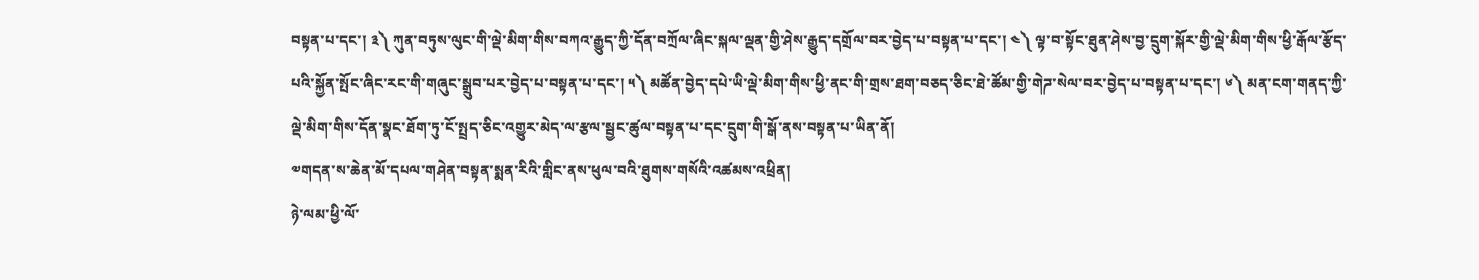བསྟན་པ་དང་། ༣༽ ཀུན་བཏུས་ལུང་གི་ལྡེ་མིག་གིས་བཀའ་རྒྱུད་ཀྱི་དོན་བཀྲོལ་ཞིང་སྐལ་ལྡན་གྱི་ཤེས་རྒྱུད་དགྲོལ་བར་བྱེད་པ་བསྟན་པ་དང་། ༤༽ ལྟ་བ་སྟོང་ཐུན་ཤེས་བྱ་དྲུག་སྐོར་གྱི་ལྡེ་མིག་གིས་ཕྱི་རྒོལ་རྩོད་པའི་སྐྱོན་སྤོང་ཞིང་རང་གི་གཞུང་སྒྲུབ་པར་བྱེད་པ་བསྟན་པ་དང་། ༥༽ མཚོན་བྱེད་དཔེ་ཡི་ལྡེ་མིག་གིས་ཕྱི་ནང་གི་གྲས་ཐག་བཅད་ཅིང་ཐེ་ཚོམ་གྱི་གེཌ་སེལ་བར་བྱེད་པ་བསྟན་པ་དང་། ༦༽ མན་ངག་གནད་ཀྱི་ལྡེ་མིག་གིས་དོན་སྣང་ཐོག་ཏུ་ངོ་སྤྲད་ཅིང་འགྱུར་མེད་ལ་རྩལ་སྦྱང་ཚུལ་བསྟན་པ་དང་དྲུག་གི་སྒོ་ནས་བསྟན་པ་ཡིན་ནོ།
༧གདན་ས་ཆེན་མོ་དཔལ་གཤེན་བསྟན་སྨན་རིའི་གླིང་ནས་ཕུལ་བའི་ཐུགས་གསོའི་འཚམས་འཕྲིན།
ཉེ་ལམ་ཕྱི་ལོ་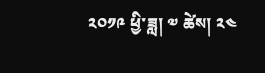༢༠༡༩ ཕྱི་ཟླ། ༧ ཚེས། ༢༤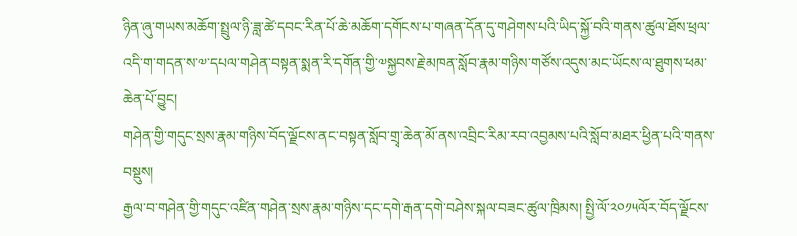ཉིན་ཞུ་གཡས་མཆོག་སྤྲུལ་ཉི་ཟླ་ཚེ་དབང་རིན་པོ་ཆེ་མཆོག་དགོངས་པ་གཞན་དོན་དུ་གཤེགས་པའི་ཡིད་སྐྱོ་བའི་གནས་ཚུལ་ཐོས་ཕྲལ་འདི་ག་གདན་ས་༧་དཔལ་གཤེན་བསྟན་སྨན་རི་དགོན་གྱི་༧སྐྱབས་རྗེ་མཁན་སློབ་རྣམ་གཉིས་གཙོས་འདུས་མང་ཡོངས་ལ་ཐུགས་ཕམ་ཆེན་པོ་བྱུང།
གཤེན་གྱི་གདུང་སྲས་རྣམ་གཉིས་བོད་ལྗོངས་ནང་བསྟན་སློབ་གྲྭ་ཆེན་མོ་ནས་འབྲིང་རིམ་རབ་འབྱམས་པའི་སློབ་མཐར་ཕྱིན་པའི་གནས་བསྡུས།
རྒྱལ་བ་གཤེན་གྱི་གདུང་འཛིན་གཤེན་སྲས་རྣམ་གཉིས་དང་དགེ་རྒན་དགེ་བཤེས་སྐལ་བཟང་ཚུལ་ཁྲིམས། སྤྱི་ལོ་༢༠༡༥ལོར་བོད་ལྗོངས་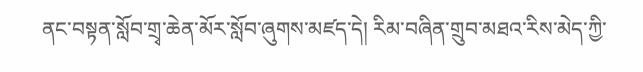ནང་བསྟན་སློབ་གྲྭ་ཆེན་མོར་སློབ་ཞུགས་མཛད་དེ། རིམ་བཞིན་གྲུབ་མཐའ་རིས་མེད་ཀྱི་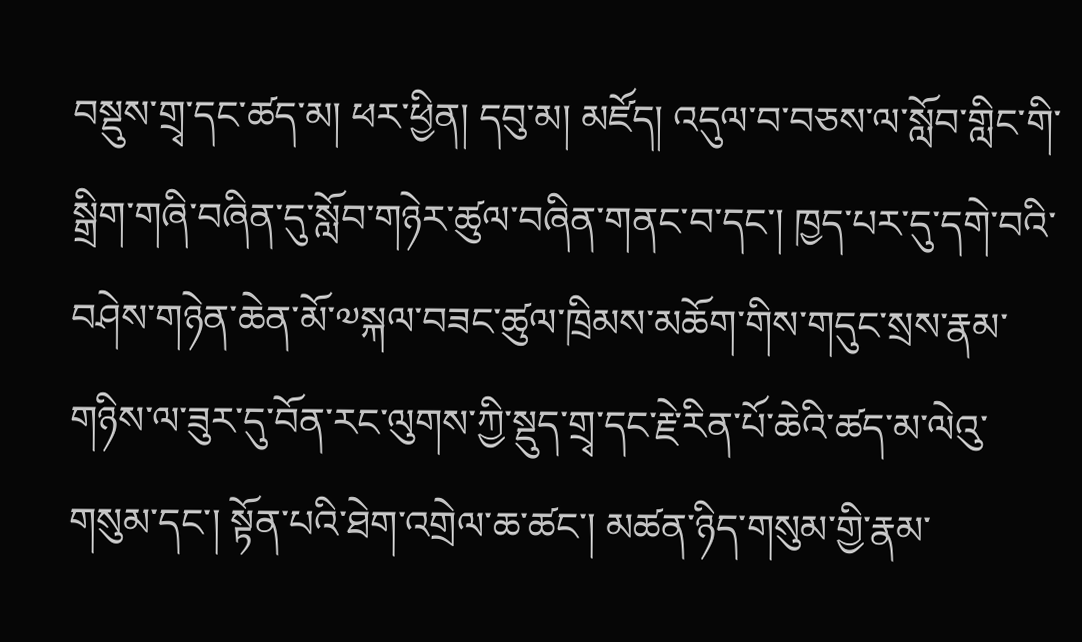བསྡུས་གྲྭ་དང་ཚད་མ། ཕར་ཕྱིན། དབུ་མ། མཛོད། འདུལ་བ་བཅས་ལ་སློབ་གླིང་གི་སྒྲིག་གཞི་བཞིན་དུ་སློབ་གཉེར་ཚུལ་བཞིན་གནང་བ་དང་། ཁྱད་པར་དུ་དགེ་བའི་བཤེས་གཉེན་ཆེན་མོ་༧སྐལ་བཟང་ཚུལ་ཁྲིམས་མཆོག་གིས་གདུང་སྲས་རྣམ་གཉིས་ལ་ཟུར་དུ་བོན་རང་ལུགས་ཀྱི་སྡུད་གྲྭ་དང་རྗེ་རིན་པོ་ཆེའི་ཚད་མ་ལེའུ་གསུམ་དང་། སྟོན་པའི་ཐེག་འགྲེལ་ཆ་ཚང་། མཚན་ཉིད་གསུམ་གྱི་རྣམ་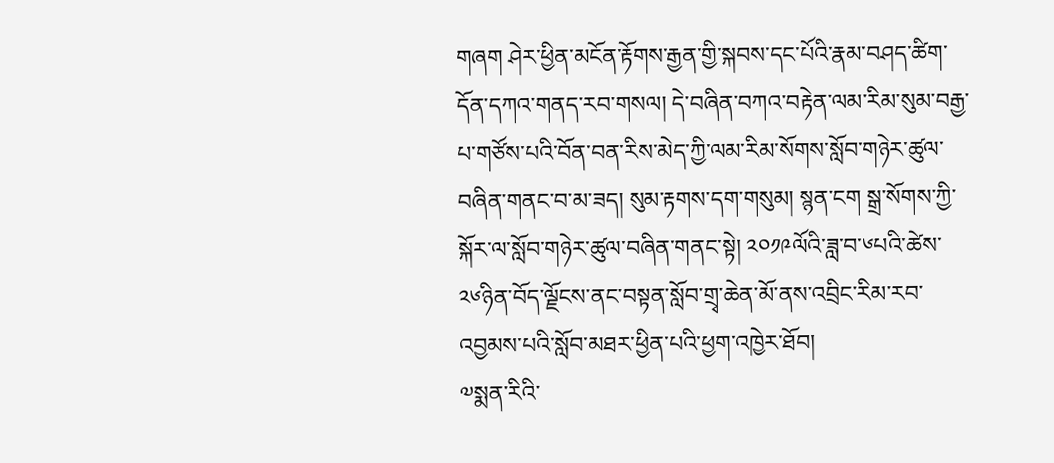གཞག ཤེར་ཕྱིན་མངོན་རྟོགས་རྒྱན་གྱི་སྐབས་དང་པོའི་རྣམ་བཤད་ཚིག་དོན་དཀའ་གནད་རབ་གསལ། དེ་བཞིན་བཀའ་བརྟེན་ལམ་རིམ་སུམ་བརྒྱ་པ་གཙོས་པའི་བོན་བན་རིས་མེད་ཀྱི་ལམ་རིམ་སོགས་སློབ་གཉེར་ཚུལ་བཞིན་གནང་བ་མ་ཟད། སུམ་རྟགས་དག་གསུམ། སྙན་ངག སྒྲ་སོགས་ཀྱི་སྐོར་ལ་སློབ་གཉེར་ཚུལ་བཞིན་གནང་སྟེ། ༢༠༡༩ལོའི་ཟླ་བ་༦པའི་ཚེས་༢༦ཉིན་བོད་ལྗོངས་ནང་བསྟན་སློབ་གྲྭ་ཆེན་མོ་ནས་འབྲིང་རིམ་རབ་འབྱམས་པའི་སློབ་མཐར་ཕྱིན་པའི་ཕྱག་འཁྱེར་ཐོབ།
༧སྨན་རིའི་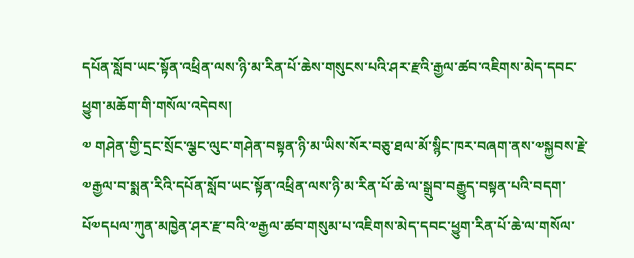དཔོན་སློབ་ཡང་སྟོན་འཕྲིན་ལས་ཉི་མ་རིན་པོ་ཆེས་གསུངས་པའི་ཤར་རྫའི་རྒྱལ་ཚབ་འཇིགས་མེད་དབང་ཕྱུག་མཆོག་གི་གསོལ་འདེབས།
༧ གཤེན་གྱི་དྲང་སྲོང་ལྕང་ལུང་གཤེན་བསྟན་ཉི་མ་ཡིས་སོར་བཅུ་ཐལ་མོ་སྙིང་ཁར་བཞག་ནས་༧སྐྱབས་རྗེ་༧རྒྱལ་བ་སྨན་རིའི་དཔོན་སློབ་ཡང་སྟོན་འཕྲིན་ལས་ཉི་མ་རིན་པོ་ཆེ་ལ་སྒྲུབ་བརྒྱུད་བསྟན་པའི་བདག་པོ༧དཔལ་ཀུན་མཁྱེན་ཤར་རྫ་བའི་༧རྒྱལ་ཚབ་གསུམ་པ་འཇིགས་མེད་དབང་ཕྱུག་རིན་པོ་ཆེ་ལ་གསོལ་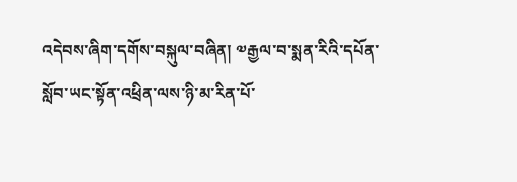འདེབས་ཞིག་དགོས་བསྐུལ་བཞིན། ༧རྒྱལ་བ་སྨན་རིའི་དཔོན་སློབ་ཡང་སྟོན་འཕྲིན་ལས་ཉི་མ་རིན་པོ་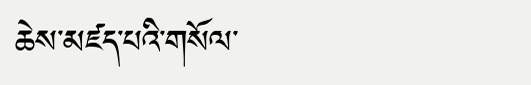ཆེས་མཛད་པའི་གསོལ་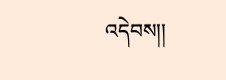འདེབས།།